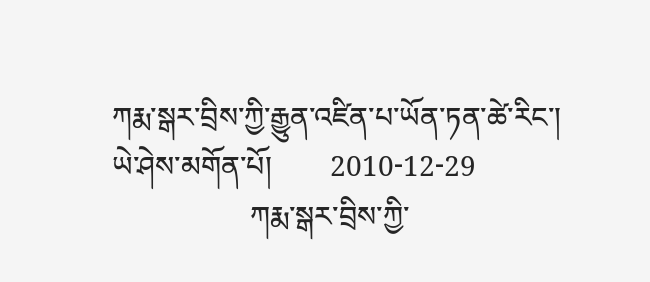ཀརྨ་སྒར་བྲིས་ཀྱི་རྒྱུན་འཛིན་པ་ཡོན་ཏན་ཚེ་རིང་།
ཡེ་ཤེས་མགོན་པོ།        2010-12-29
                   ཀརྨ་སྒར་བྲིས་ཀྱི་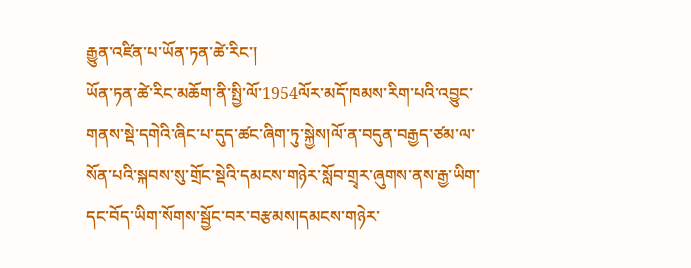རྒྱུན་འཛིན་པ་ཡོན་ཏན་ཚེ་རིང་།
ཡོན་ཏན་ཚེ་རིང་མཆོག་ནི་སྤྱི་ལོ་1954ལོར་མདོ་ཁམས་རིག་པའི་འབྱུང་གནས་སྡེ་དགེའི་ཞིང་པ་དུད་ཚང་ཞིག་ཏུ་སྐྱེས།ལོ་ན་བདུན་བརྒྱད་ཙམ་ལ་སོན་པའི་སྐབས་སུ་གྲོང་སྡེའི་དམངས་གཉེར་སློབ་གྲྭར་ཞུགས་ནས་རྒྱ་ཡིག་དང་བོད་ཡིག་སོགས་སྦྱོང་བར་བརྩམས།དམངས་གཉེར་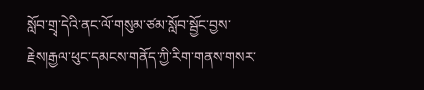སློབ་གྲྭ་དེའི་ནང་ལོ་གསུམ་ཙམ་སློབ་སྦྱོང་བྱས་རྗེས།རྒྱལ་ཕུང་དམངས་གནོད་ཀྱི་རིག་གནས་གསར་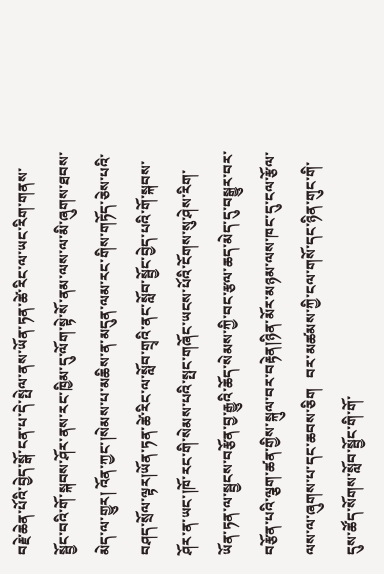བརྗེ་ཆེན་པོའི་བྱེད་སྒོ་ངན་པ་དེ་སྤེལ་ནས་ཡོན་ཏན་ཚེ་རིང་ལ་ཡང་རིག་གནས་སྦྱོང་བའི་གོ་སྐབས་ཤོར་ནས་རང་ཁྱིམ་དུ་ལོག་སྟེ་སོ་ནམ་ལས་ལ་མི་ཞུགས་ཐབས་མེད་ལ་གྱུར། འོན་ཀྱང་།སེམས་པ་མཆིས་ན་མདུན་ལམ་རང་གིས་གཏོད་ཅེས་པའི་བཤད་སྲོལ་ལྟར།ཡོན་ཏན་ཚེ་རིང་ལ་སློབ་གྲྭའི་ནང་སློབ་སྦྱོང་བྱེད་པའི་གོ་སྐབས་ཤོར་ན་ཡང་།ཁོ་རང་གི་སེམས་པའི་སྤང་གཞོང་ཡངས་པོའི་ངོགས་སུ་ཤེས་རིག་ཡོན་ཏན་ལ་སྦྱངས་བརྩོན་བྱ་རྒྱུའི་ཆོད་སེམས་ཀྱི་བང་རྩལ་ཆད་མེད་དུ་བསྒྱུར་བར་བརྩོན་པའི་ལྕག་ཚན་གྱིས་སྐུལ་བར་བརྟེན།ཉིན་མོར་མཉམ་ལས་ཁང་དུ་ངལ་རྩོལ་ལས་ལ་ཞུགས་པ་དང་ཆབས་ཅིག   བར་མཚམས་ཀྱི་ངལ་གསོ་དང་ཉིན་གུང་གི་དུས་ཚོད་སོགས་སློབ་སྦྱོང་གི་གོ་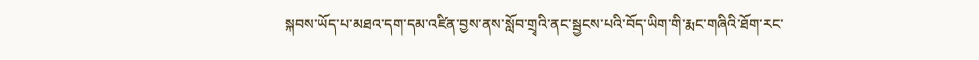སྐབས་ཡོད་པ་མཐའ་དག་དམ་འཛིན་བྱས་ནས་སློབ་གྲྭའི་ནང་སྦྱངས་པའི་བོད་ཡིག་གི་རྨང་གཞིའི་ཐོག་རང་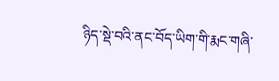ཉིད་སྡེ་བའི་ནང་བོད་ཡིག་གི་རྨང་གཞི་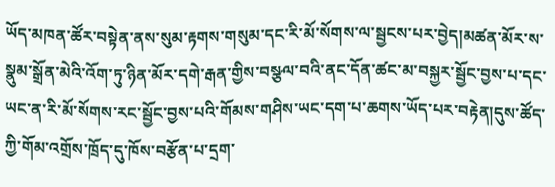ཡོད་མཁན་ཚོར་བསྟེན་ནས་སུམ་རྟགས་གསུམ་དང་རི་མོ་སོགས་ལ་སྦྱངས་པར་བྱེད།མཚན་མོར་ས་སྣུམ་སྒྲོན་མེའི་འོག་ཏུ་ཉིན་མོར་དགེ་རྒན་གྱིས་བསྩལ་བའི་ནང་དོན་ཚང་མ་བསྐྱར་སྦྱོང་བྱས་པ་དང་ཡང་ན་རི་མོ་སོགས་རང་སྦྱོང་བྱས་པའི་གོམས་གཤིས་ཡང་དག་པ་ཆགས་ཡོད་པར་བརྟེན།དུས་ཚོད་ཀྱི་གོམ་འགྲོས་ཁྲོད་དུ་ཁོས་བརྩོན་པ་དྲག་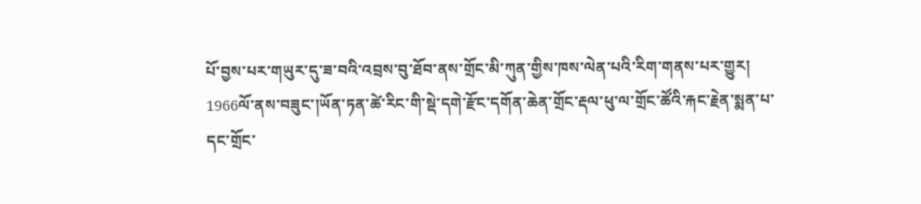པོ་བྱས་པར་གཡུར་དུ་ཟ་བའི་འབྲས་བུ་ཐོབ་ནས་གྲོང་མི་ཀུན་གྱིས་ཁས་ལེན་པའི་རིག་གནས་པར་གྱུར།
1966ལོ་ནས་བཟུང་།ཡོན་ཏན་ཚེ་རིང་གི་སྡེ་དགེ་རྫོང་དགོན་ཆེན་གྲོང་རྡལ་ཕུ་ལ་གྲོང་ཚོའི་རྐང་རྗེན་སྨན་པ་དང་གྲོང་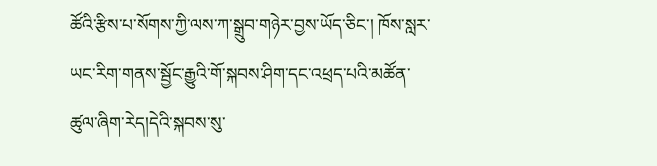ཚོའི་རྩིས་པ་སོགས་ཀྱི་ལས་ཀ་སྒྲུབ་གཉེར་བྱས་ཡོད་ཅིང་། ཁོས་སླར་ཡང་རིག་གནས་སྦྱོང་རྒྱུའི་གོ་སྐབས་ཤིག་དང་འཕྲད་པའི་མཚོན་ཚུལ་ཞིག་རེད།དེའི་སྐབས་སུ་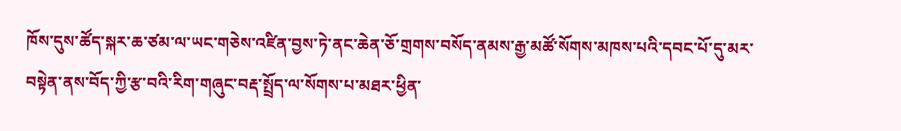ཁོས་དུས་ཚོད་སྐར་ཆ་ཙམ་ལ་ཡང་གཅེས་འཛིན་བྱས་ཏེ་ནང་ཆེན་ཅོ་གྲགས་བསོད་ནམས་རྒྱ་མཚོ་སོགས་མཁས་པའི་དབང་པོ་དུ་མར་བསྟེན་ནས་བོད་ཀྱི་རྩ་བའི་རིག་གཞུང་བརྡ་སྤྲོད་ལ་སོགས་པ་མཐར་ཕྱིན་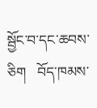སྦྱོང་བ་དང་ཆབས་ཅིག   བོད་ཁམས་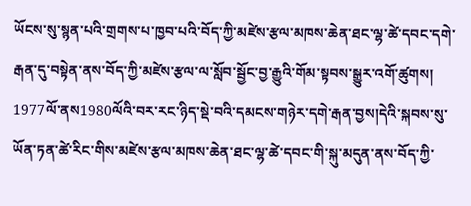ཡོངས་སུ་སྙན་པའི་གྲགས་པ་ཁྱབ་པའི་བོད་ཀྱི་མཛེས་རྩལ་མཁས་ཆེན་ཐང་ལྷ་ཚེ་དབང་དགེ་རྒན་དུ་བསྟེན་ནས་བོད་ཀྱི་མཛེས་རྩལ་ལ་སློབ་སྦྱོང་བྱ་རྒྱུའི་གོམ་སྟབས་སྒྱུར་འགོ་ཚུགས།
1977ལོ་ནས1980ལོའི་བར་རང་ཉིད་སྡེ་བའི་དམངས་གཉེར་དགེ་རྒན་བྱས།དེའི་སྐབས་སུ་ཡོན་ཏན་ཚེ་རིང་གིས་མཛེས་རྩལ་མཁས་ཆེན་ཐང་ལྷ་ཚེ་དབང་གི་སྐུ་མདུན་ནས་བོད་ཀྱི་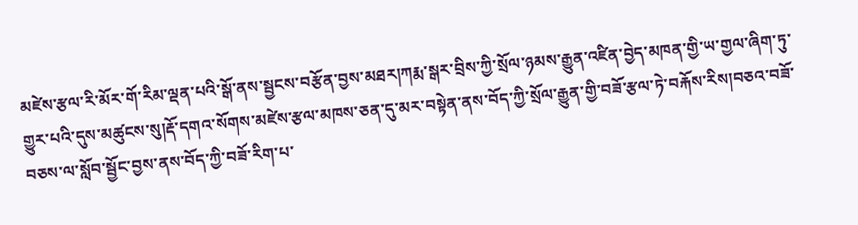མཛེས་རྩལ་རི་མོར་གོ་རིམ་ལྡན་པའི་སྒོ་ནས་སྦྱངས་བརྩོན་བྱས་མཐར།ཀརྨ་སྒར་བྲིས་ཀྱི་སྲོལ་ཉམས་རྒྱུན་འཛིན་བྱེད་མཁན་གྱི་ཡ་གྱལ་ཞིག་ཏུ་གྱུར་པའི་དུས་མཚུངས་སུ།རྡོ་དགའ་སོགས་མཛེས་རྩལ་མཁས་ཅན་དུ་མར་བསྟེན་ནས་བོད་ཀྱི་སྲོལ་རྒྱུན་གྱི་བཟོ་རྩལ་ཏེ་བརྐོས་རིས།བཅའ་བཟོ་བཅས་ལ་སློབ་སྦྱོང་བྱས་ནས་བོད་ཀྱི་བཟོ་རིག་པ་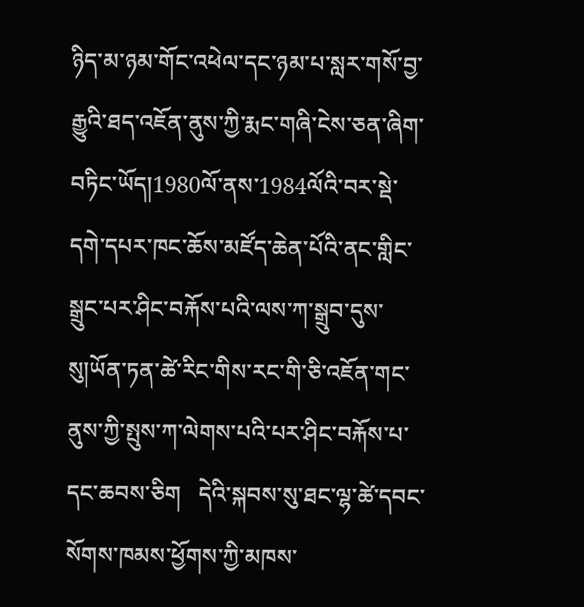ཉིད་མ་ཉམ་གོང་འཕེལ་དང་ཉམ་པ་སླར་གསོ་བྱ་རྒྱུའི་ཐད་འཇོན་ནུས་ཀྱི་རྨང་གཞི་ངེས་ཅན་ཞིག་བཏིང་ཡོད།1980ལོ་ནས་1984ལོའི་བར་སྡེ་དགེ་དཔར་ཁང་ཆོས་མཛོད་ཆེན་པོའི་ནང་གླིང་སྒྲུང་པར་ཤིང་བརྐོས་པའི་ལས་ཀ་སྒྲུབ་དུས་སུ།ཡོན་ཏན་ཚེ་རིང་གིས་རང་གི་ཅི་འཇོན་གང་ནུས་ཀྱི་སྤུས་ཀ་ལེགས་པའི་པར་ཤིང་བརྐོས་པ་དང་ཆབས་ཅིག   དེའི་སྐབས་སུ་ཐང་ལྷ་ཚེ་དབང་སོགས་ཁམས་ཕྱོགས་ཀྱི་མཁས་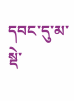དབང་དུ་མ་སྡེ་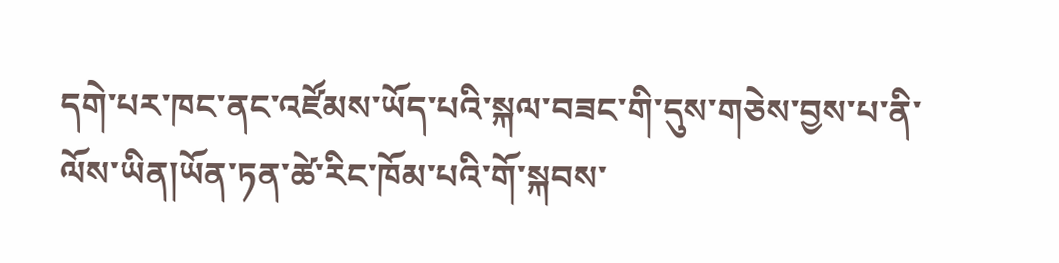དགེ་པར་ཁང་ནང་འཛོམས་ཡོད་པའི་སྐལ་བཟང་གི་དུས་གཅེས་བྱས་པ་ནི་ལོས་ཡིན།ཡོན་ཏན་ཚེ་རིང་ཁོམ་པའི་གོ་སྐབས་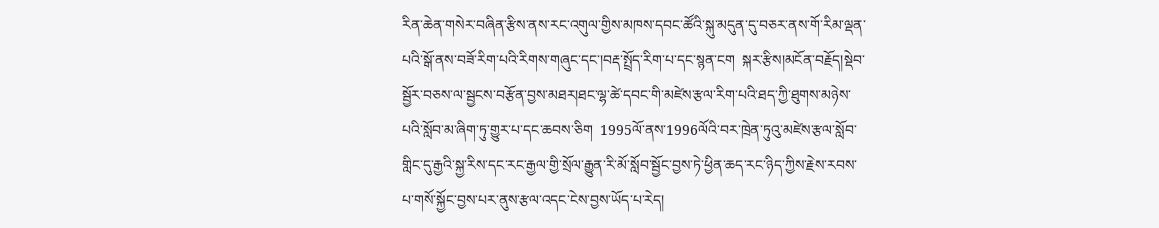རིན་ཆེན་གསེར་བཞིན་རྩིས་ནས་རང་འགུལ་གྱིས་མཁས་དབང་ཚོའི་སྐུ་མདུན་དུ་བཅར་ནས་གོ་རིམ་ལྡན་པའི་སྒོ་ནས་བཟོ་རིག་པའི་རིགས་གཞུང་དང་།བརྡ་སྤྲོད་རིག་པ་དང་སྙན་ངག  སྐར་རྩིས།མངོན་བརྗོད།སྡེབ་སྦྱོར་བཅས་ལ་སྦྱངས་བརྩོན་བྱས་མཐར།ཐང་ལྷ་ཚེ་དབང་གི་མཛེས་རྩལ་རིག་པའི་ཐད་ཀྱི་ཐུགས་མཉེས་པའི་སློབ་མ་ཞིག་ཏུ་གྱུར་པ་དང་ཆབས་ཅིག  1995ལོ་ནས་1996ལོའི་བར་ཁྲེན་ཏུའུ་མཛེས་རྩལ་སློབ་གླིང་དུ་རྒྱའི་སྐྱ་རིས་དང་རང་རྒྱལ་གྱི་སྲོལ་རྒྱུན་རི་མོ་སློབ་སྦྱོང་བྱས་ཏེ་ཕྱིན་ཆད་རང་ཉིད་ཀྱིས་རྗེས་རབས་པ་གསོ་སྐྱོང་བྱས་པར་ནུས་རྩལ་འདང་ངེས་བྱས་ཡོད་པ་རེད།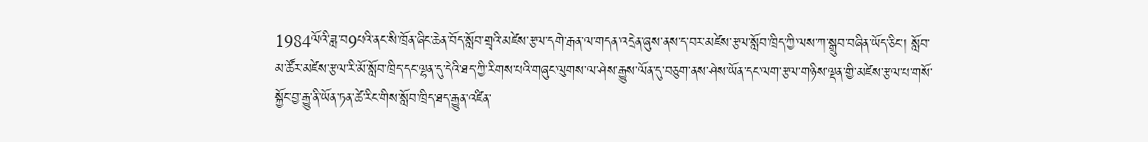1984ལོའི་ཟླ་བ9པའི་ནང་སི་ཁྲོན་ཞིང་ཆེན་བོད་སློབ་གྲྭའི་མཛེས་རྩལ་དགེ་རྒན་ལ་གདན་འདྲེན་ཞུས་ནས་ད་བར་མཛེས་རྩལ་སློབ་ཁྲིད་ཀྱི་ལས་ཀ་སྒྲུབ་བཞིན་ཡོད་ཅིང་། སློབ་མ་ཚོར་མཛེས་རྩལ་རི་མོ་སློབ་ཁྲིད་དང་ལྷན་དུ་དེའི་ཐད་ཀྱི་རིགས་པའི་གཞུང་ལུགས་ལ་ཤེས་རྒྱུས་ལོན་དུ་བཅུག་ནས་ཤེས་ཡོན་དང་ལག་རྩལ་གཉིས་ལྡན་གྱི་མཛེས་རྩལ་པ་གསོ་སྐྱོང་བྱ་རྒྱུ་ནི་ཡོན་ཏན་ཚེ་རིང་གིས་སློབ་ཁྲིད་ཐད་རྒྱུན་འཛིན་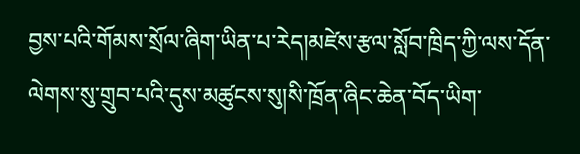བྱས་པའི་གོམས་སྲོལ་ཞིག་ཡིན་པ་རེད།མཛེས་རྩལ་སློབ་ཁྲིད་ཀྱི་ལས་དོན་ལེགས་སུ་གྲུབ་པའི་དུས་མཚུངས་སུ།སི་ཁྲོན་ཞིང་ཆེན་བོད་ཡིག་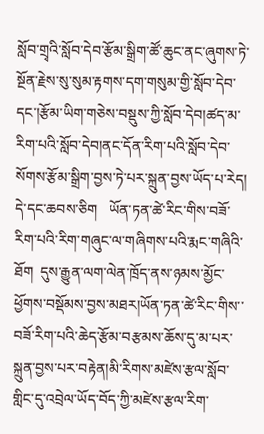སློབ་གྲྭའི་སློབ་དེབ་རྩོམ་སྒྲིག་ཚོ་ཆུང་ནང་ཞུགས་ཏེ་སྔོན་རྗེས་སུ་སུམ་རྟགས་དག་གསུམ་གྱི་སློབ་དེབ་དང་།རྩོམ་ཡིག་གཅེས་བསྡུས་ཀྱི་སློབ་དེབ།ཚད་མ་རིག་པའི་སློབ་དེབ།ནང་དོན་རིག་པའི་སློབ་དེབ་སོགས་རྩོམ་སྒྲིག་བྱས་ཏེ་པར་སྐྲུན་བྱས་ཡོད་པ་རེད།
དེ་དང་ཆབས་ཅིག   ཡོན་ཏན་ཚེ་རིང་གིས་བཟོ་རིག་པའི་རིག་གཞུང་ལ་གཞིགས་པའི་རྨང་གཞིའི་ཐོག  དུས་རྒྱུན་ལག་ལེན་ཁྲོད་ནས་ཉམས་མྱོང་ཕྱོགས་བསྡོམས་བྱས་མཐར།ཡོན་ཏན་ཚེ་རིང་གིས་་བཟོ་རིག་པའི་ཆེད་རྩོམ་བརྩམས་ཆོས་དུ་མ་པར་སྐྲུན་བྱས་པར་བརྟེན།མི་རིགས་མཛེས་རྩལ་སློབ་གླིང་དུ་འབྲེལ་ཡོད་བོད་ཀྱི་མཛེས་རྩལ་རིག་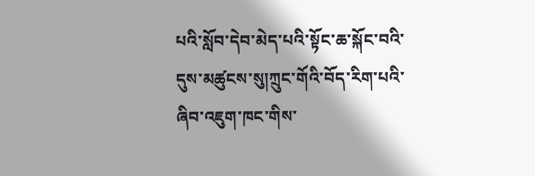པའི་སློབ་དེབ་མེད་པའི་སྟོང་ཆ་སྐོང་བའི་དུས་མཚུངས་སུ།ཀྲུང་གོའི་བོད་རིག་པའི་ཞིབ་འཇུག་ཁང་གིས་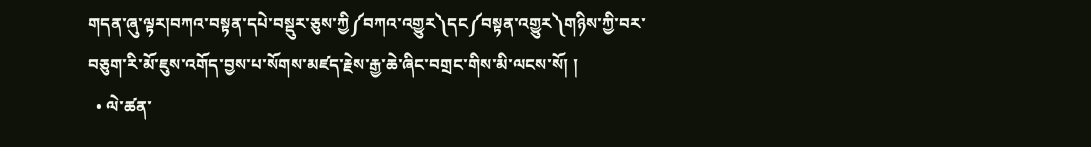གདན་ཞུ་ལྟར།བཀའ་བསྟན་དཔེ་བསྡུར་ཅུས་ཀྱི༼བཀའ་འགྱུར༽དང༼བསྟན་འགྱུར༽གཉིས་ཀྱི་བར་བཅུག་རི་མོ་ཇུས་འགོད་བྱས་པ་སོགས་མཛད་རྗེས་རྒྱ་ཆེ་ཞིང་བགྲང་གིས་མི་ལངས་སོ། །
  • ལེ་ཚན་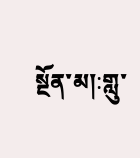སྔོན་མ།:གླུ་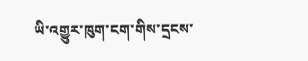ཡི་འགྱུར་ཁུག་ངག་གིས་དྲངས་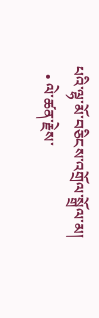པའི་ལྷ་མོ་བཅིངས་འགྲོལ་སྒྲོལ་མ།
  • ལེ་ཚན་རྗེས་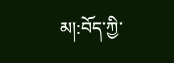མ།:བོད་ཀྱི་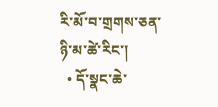རི་མོ་བ་གྲགས་ཅན་ཉི་མ་ཚེ་རིང་།
  • དོ་སྣང་ཆེ་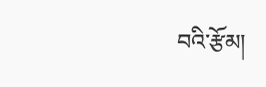བའི་རྩོམ།